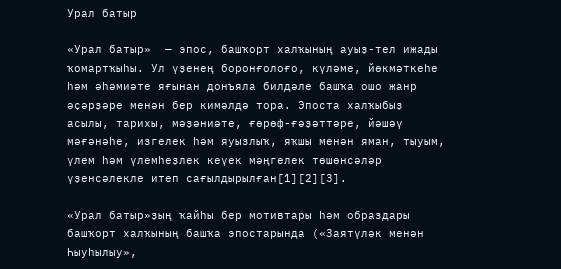Урал батыр

«Урал батыр»  — эпос, башҡорт халҡының ауыҙ-тел ижады ҡомартҡыһы. Ул үҙенең боронғолоғо, күләме, йөкмәткеһе һәм әһәмиәте яғынан донъяла билдәле башҡа ошо жанр әҫәрҙәре менән бер кимәлдә тора. Эпоста халҡыбыҙ асылы, тарихы, мәҙәниәте, ғөрөф-ғәҙәттәре, йәшәү мәғәнәһе, изгелек һәм яуызлыҡ, яҡшы менән яман, тыуым, үлем һәм үлемһеҙлек кеүек мәңгелек төшөнсәләр үҙенсәлекле итеп сағылдырылған[1][2][3].

«Урал батыр»ҙың ҡайһы бер мотивтары һәм образдары башҡорт халҡының башҡа эпостарында («Заятүләк менән Һыуһылыу»,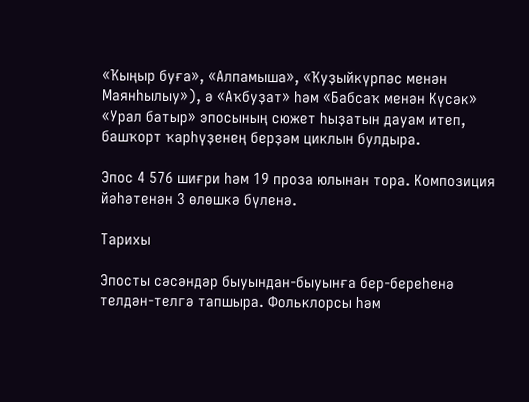«Ҡыңыр буға», «Алпамыша», «Ҡуҙыйкүрпәс менән Маянһылыу»), ә «Аҡбуҙат» һәм «Бабсаҡ менән Күсәк» «Урал батыр» эпосының сюжет һыҙатын дауам итеп, башҡорт ҡарһүҙенең берҙәм циклын булдыра.

Эпос 4 576 шиғри һәм 19 проза юлынан тора. Композиция йәһәтенән 3 өлөшкә бүленә.

Тарихы

Эпосты сәсәндәр быуындан-быуынға бер-береһенә телдән-телгә тапшыра. Фольклорсы һәм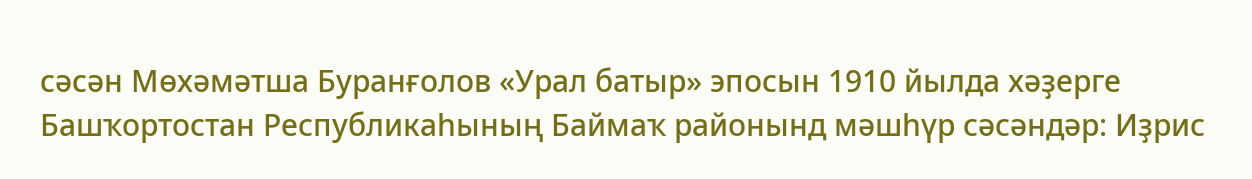сәсән Мөхәмәтша Буранғолов «Урал батыр» эпосын 1910 йылда хәҙерге Башҡортостан Республикаһының Баймаҡ районынд мәшһүр сәсәндәр: Иҙрис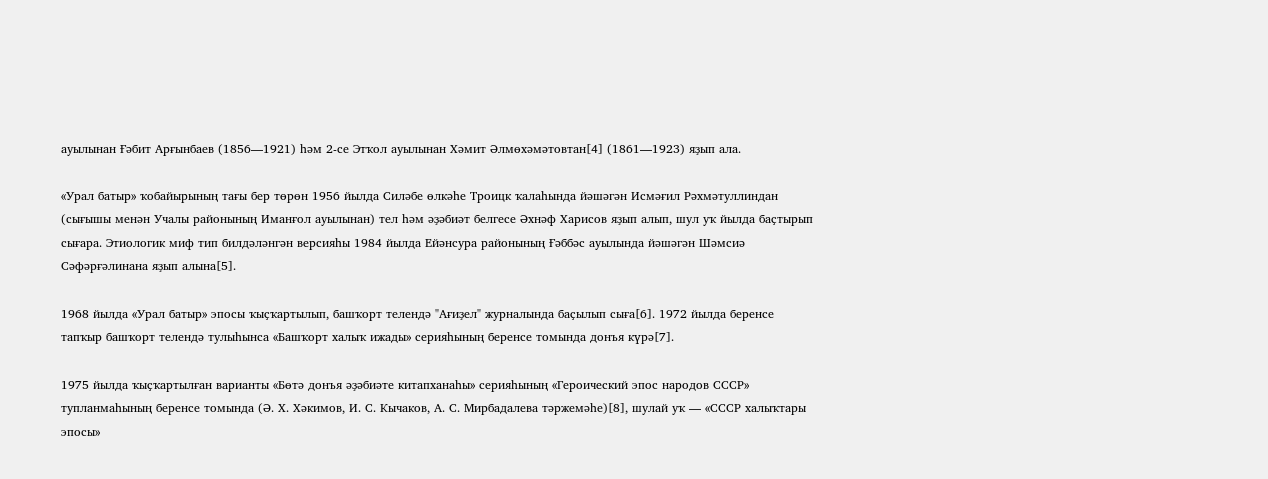ауылынан Ғәбит Арғынбаев (1856—1921) һәм 2-се Этҡол ауылынан Хәмит Әлмөхәмәтовтан[4] (1861—1923) яҙып ала.

«Урал батыр» ҡобайырының тағы бер төрөн 1956 йылда Силәбе өлкәһе Троицк ҡалаһында йәшәгән Исмәғил Рәхмәтуллиндан (сығышы менән Учалы районының Иманғол ауылынан) тел һәм әҙәбиәт белгесе Әхнәф Харисов яҙып алып, шул уҡ йылда баҫтырып сығара. Этиологик миф тип билдәләнгән версияһы 1984 йылда Ейәнсура районының Ғәббәс ауылында йәшәгән Шәмсиә Сәфәрғәлинана яҙып алына[5].

1968 йылда «Урал батыр» эпосы ҡыҫҡартылып, башҡорт телендә "Ағиҙел" журналында баҫылып сыға[6]. 1972 йылда беренсе тапҡыр башҡорт телендә тулыһынса «Башҡорт халыҡ ижады» серияһының беренсе томында донъя күрә[7].

1975 йылда ҡыҫҡартылған варианты «Бөтә донъя әҙәбиәте китапханаһы» серияһының «Героический эпос народов СССР» тупланмаһының беренсе томында (Ә. Х. Хәкимов, И. С. Кычаков, А. С. Мирбадалева тәржемәһе)[8], шулай уҡ — «СССР халыҡтары эпосы»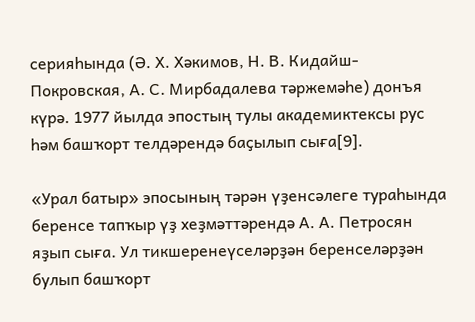серияһында (Ә. Х. Хәкимов, Н. В. Кидайш-Покровская, А. С. Мирбадалева тәржемәһе) донъя күрә. 1977 йылда эпостың тулы академиктексы рус һәм башҡорт телдәрендә баҫылып сыға[9].

«Урал батыр» эпосының тәрән үҙенсәлеге тураһында беренсе тапҡыр үҙ хеҙмәттәрендә А. А. Петросян яҙып сыға. Ул тикшеренеүселәрҙән беренселәрҙән булып башҡорт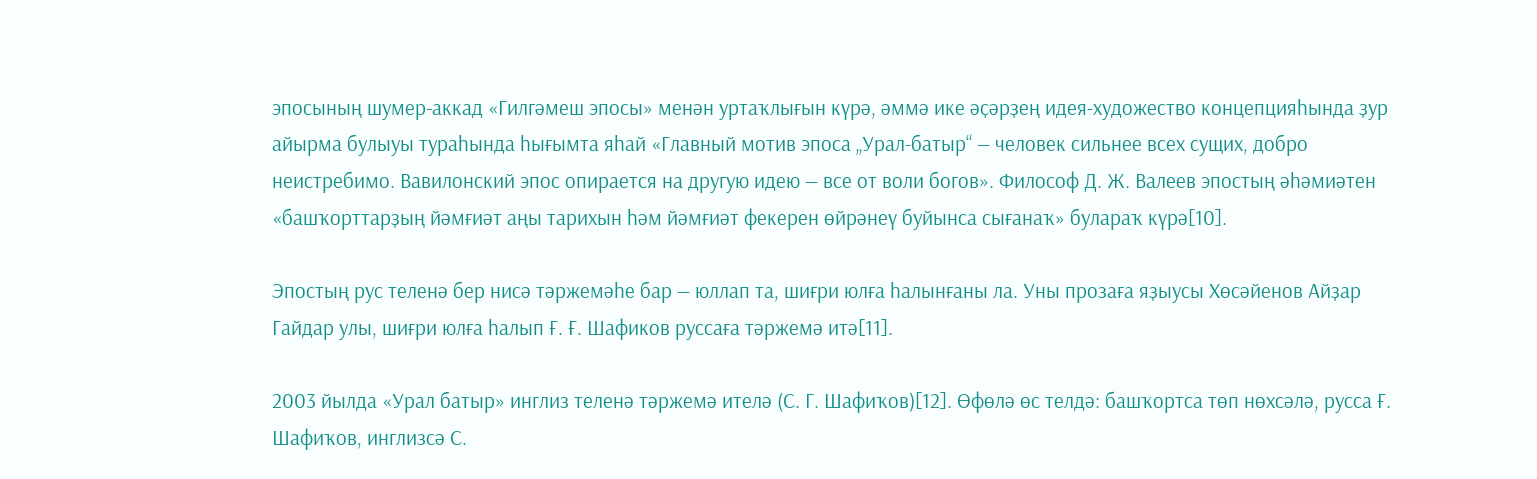эпосының шумер-аккад «Гилгәмеш эпосы» менән уртаҡлығын күрә, әммә ике әҫәрҙең идея-художество концепцияһында ҙур айырма булыуы тураһында һығымта яһай «Главный мотив эпоса „Урал-батыр“ — человек сильнее всех сущих, добро неистребимо. Вавилонский эпос опирается на другую идею — все от воли богов». Философ Д. Ж. Валеев эпостың әһәмиәтен «башҡорттарҙың йәмғиәт аңы тарихын һәм йәмғиәт фекерен өйрәнеү буйынса сығанаҡ» булараҡ күрә[10].

Эпостың рус теленә бер нисә тәржемәһе бар — юллап та, шиғри юлға һалынғаны ла. Уны прозаға яҙыусы Хөсәйенов Айҙар Гайдар улы, шиғри юлға һалып Ғ. Ғ. Шафиков руссаға тәржемә итә[11].

2003 йылда «Урал батыр» инглиз теленә тәржемә ителә (С. Г. Шафиҡов)[12]. Өфөлә өс телдә: башҡортса төп нөхсәлә, русса Ғ. Шафиҡов, инглизсә С.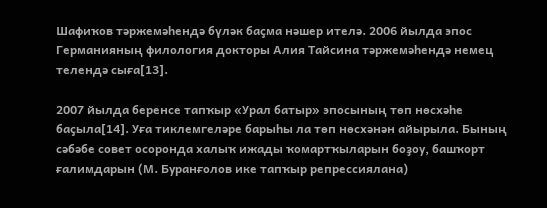Шафиҡов тәржемәһендә бүләк баҫма нәшер ителә. 2006 йылда эпос Германияның филология докторы Алия Тайсина тәржемәһендә немец телендә сыға[13].

2007 йылда беренсе тапҡыр «Урал батыр» эпосының төп нөсхәһе баҫыла[14]. Уға тиклемгеләре барыһы ла төп нөсхәнән айырыла. Бының сәбәбе совет осоронда халыҡ ижады ҡомартҡыларын боҙоу, башҡорт ғалимдарын (М. Буранғолов ике тапҡыр репрессиялана)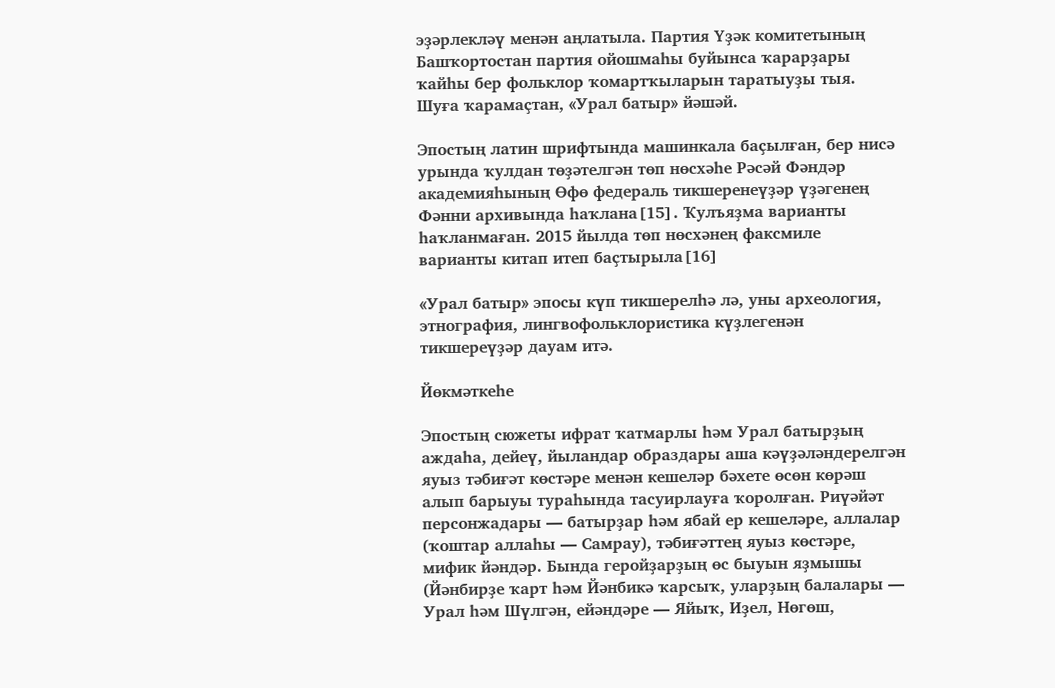эҙәрлекләү менән аңлатыла. Партия Үҙәк комитетының Башҡортостан партия ойошмаһы буйынса ҡарарҙары ҡайһы бер фольклор ҡомартҡыларын таратыуҙы тыя. Шуға ҡарамаҫтан, «Урал батыр» йәшәй.

Эпостың латин шрифтында машинкала баҫылған, бер нисә урында ҡулдан төҙәтелгән төп нөсхәһе Рәсәй Фәндәр академияһының Өфө федераль тикшеренеүҙәр үҙәгенең Фәнни архивында һаҡлана[15]. Ҡулъяҙма варианты һаҡланмаған. 2015 йылда төп нөсхәнең факсмиле варианты китап итеп баҫтырыла[16]

«Урал батыр» эпосы күп тикшерелһә лә, уны археология, этнография, лингвофольклористика күҙлегенән тикшереүҙәр дауам итә.

Йөкмәткеһе

Эпостың сюжеты ифрат ҡатмарлы һәм Урал батырҙың аждаһа, дейеү, йыландар образдары аша кәүҙәләндерелгән яуыз тәбиғәт көстәре менән кешеләр бәхете өсөн көрәш алып барыуы тураһында тасуирлауға ҡоролған. Риүәйәт персонжадары — батырҙар һәм ябай ер кешеләре, аллалар (ҡоштар аллаһы — Самрау), тәбиғәттең яуыз көстәре, мифик йәндәр. Бында геройҙарҙың өс быуын яҙмышы (Йәнбирҙе ҡарт һәм Йәнбикә ҡарсыҡ, уларҙың балалары — Урал һәм Шүлгән, ейәндәре — Яйыҡ, Иҙел, Нөгөш,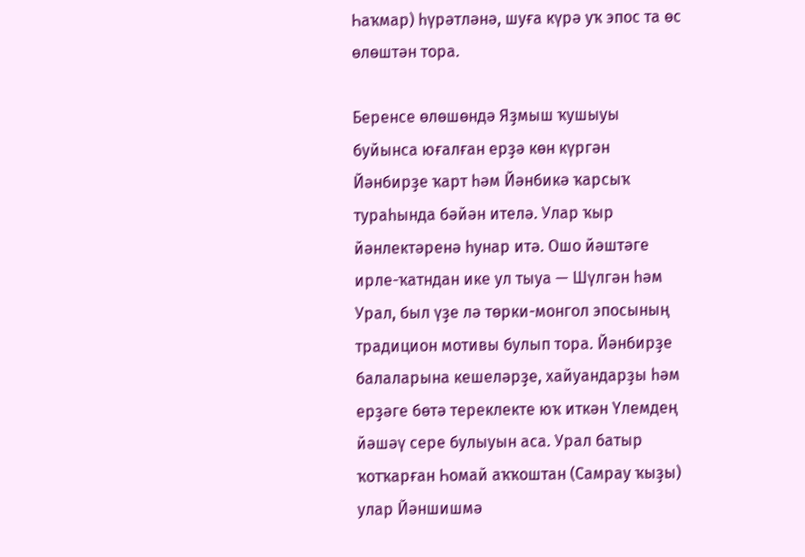Һаҡмар) һүрәтләнә, шуға күрә уҡ эпос та өс өлөштән тора.

Беренсе өлөшөндә Яҙмыш ҡушыуы буйынса юғалған ерҙә көн күргән Йәнбирҙе ҡарт һәм Йәнбикә ҡарсыҡ тураһында бәйән ителә. Улар ҡыр йәнлектәренә һунар итә. Ошо йәштәге ирле-ҡатндан ике ул тыуа — Шүлгән һәм Урал, был үҙе лә төрки-монгол эпосының традицион мотивы булып тора. Йәнбирҙе балаларына кешеләрҙе, хайуандарҙы һәм ерҙәге бөтә тереклекте юҡ иткән Үлемдең йәшәү сере булыуын аса. Урал батыр ҡотҡарған Һомай аҡҡоштан (Самрау ҡыҙы) улар Йәншишмә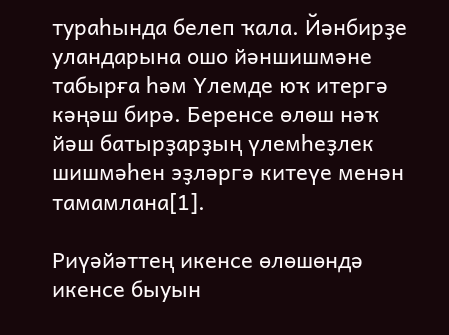тураһында белеп ҡала. Йәнбирҙе уландарына ошо йәншишмәне табырға һәм Үлемде юҡ итергә кәңәш бирә. Беренсе өлөш нәҡ йәш батырҙарҙың үлемһеҙлек шишмәһен эҙләргә китеүе менән тамамлана[1].

Риүәйәттең икенсе өлөшөндә икенсе быуын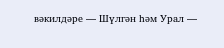вәкилдәре — Шүлгән һәм Урал —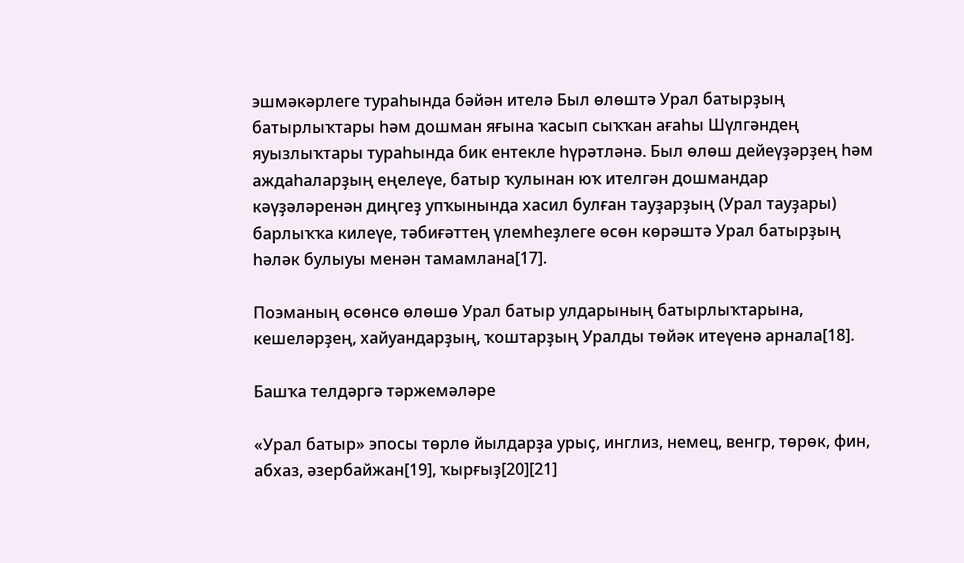эшмәкәрлеге тураһында бәйән ителә Был өлөштә Урал батырҙың батырлыҡтары һәм дошман яғына ҡасып сыҡҡан ағаһы Шүлгәндең яуызлыҡтары тураһында бик ентекле һүрәтләнә. Был өлөш дейеүҙәрҙең һәм аждаһаларҙың еңелеүе, батыр ҡулынан юҡ ителгән дошмандар кәүҙәләренән диңгеҙ упҡынында хасил булған тауҙарҙың (Урал тауҙары) барлыҡҡа килеүе, тәбиғәттең үлемһеҙлеге өсөн көрәштә Урал батырҙың һәләк булыуы менән тамамлана[17].

Поэманың өсөнсө өлөшө Урал батыр улдарының батырлыҡтарына, кешеләрҙең, хайуандарҙың, ҡоштарҙың Уралды төйәк итеүенә арнала[18].

Башҡа телдәргә тәржемәләре

«Урал батыр» эпосы төрлө йылдарҙа урыҫ, инглиз, немец, венгр, төрөк, фин, абхаз, әзербайжан[19], ҡырғыҙ[20][21]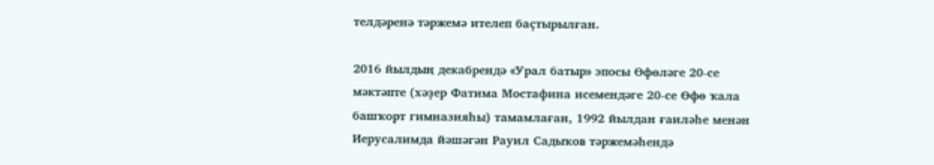телдәренә тәржемә ителеп баҫтырылған.

2016 йылдың декабрендә «Урал батыр» эпосы Өфөләге 20-се мәктәпте (хәҙер Фатима Мостафина исемендәге 20-се Өфө ҡала башҡорт гимназияһы) тамамлаған, 1992 йылдан ғаиләһе менән Иерусалимда йәшәгән Рауил Садыҡов тәржемәһендә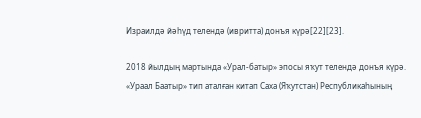Израилдә йәһүд телендә (ивритта) донъя күрә[22][23].

2018 йылдың мартында «Урал-батыр» эпосы яҡут телендә донъя күрә. «Ураал Баатыр» тип аталған китап Саха (Яҡутстан) Республикаһының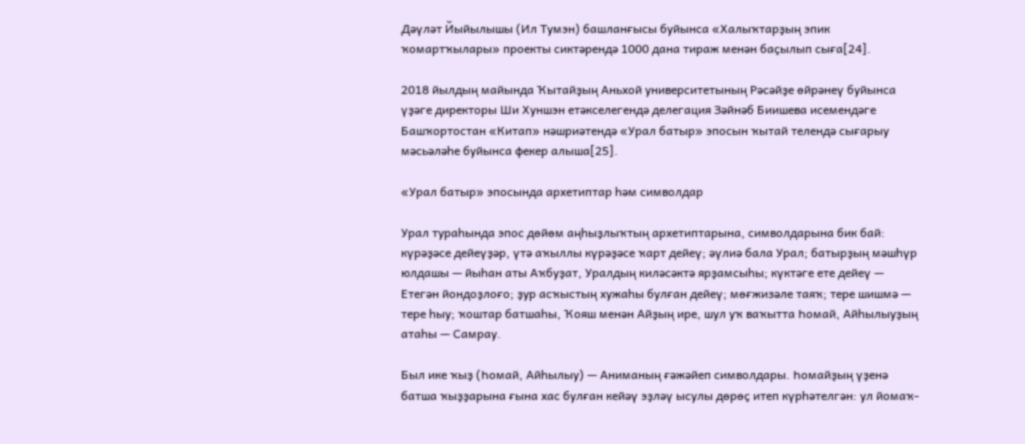Дәүләт Йыйылышы (Ил Тумэн) башланғысы буйынса «Халыҡтарҙың эпик ҡомартҡылары» проекты сиктәрендә 1000 дана тираж менән баҫылып сыға[24].

2018 йылдың майында Ҡытайҙың Аньхой университетының Рәсәйҙе өйрәнеү буйынса үҙәге директоры Ши Хуншэн етәкселегендә делегация Зәйнәб Биишева исемендәге Башҡортостан «Китап» нәшриәтендә «Урал батыр» эпосын ҡытай телендә сығарыу мәсьәләһе буйынса фекер алыша[25].

«Урал батыр» эпосында архетиптар һәм символдар

Урал тураһында эпос дөйөм аңһыҙлыҡтың архетиптарына, символдарына бик бай: күрәҙәсе дейеүҙәр, үтә аҡыллы күрәҙәсе ҡарт дейеү; әүлиә бала Урал; батырҙың мәшһүр юлдашы — йыһан аты Аҡбуҙат, Уралдың киләсәктә ярҙамсыһы; күктәге ете дейеү — Етегән йондоҙлоғо; ҙур асҡыстың хужаһы булған дейеү; мөғжизәле таяҡ; тере шишмә — тере һыу; ҡоштар батшаһы, Ҡояш менән Айҙың ире, шул уҡ ваҡытта Һомай, Айһылыуҙың атаһы — Самрау.

Был ике ҡыҙ (Һомай, Айһылыу) — Аниманың ғәжәйеп символдары. Һомайҙың үҙенә батша ҡыҙҙарына ғына хас булған кейәү эҙләү ысулы дөрөҫ итеп күрһәтелгән: ул йомаҡ-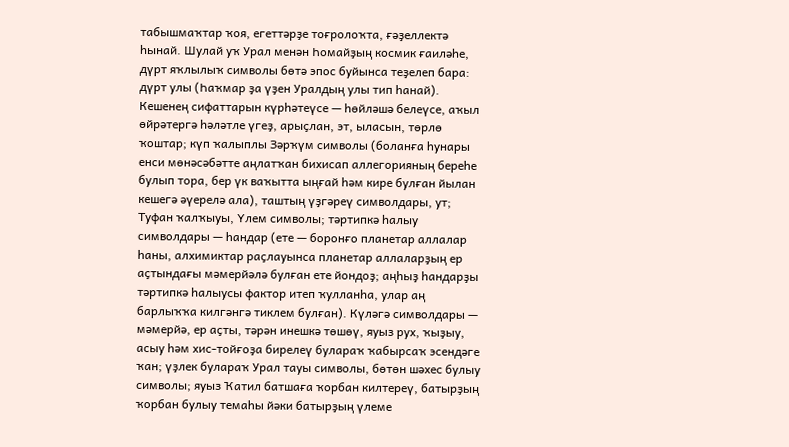табышмаҡтар ҡоя, егеттәрҙе тоғролоҡта, ғәҙеллектә һынай. Шулай уҡ Урал менән Һомайҙың космик ғаиләһе, дүрт яҡлылыҡ символы бөтә эпос буйынса теҙелеп бара: дүрт улы (Һаҡмар ҙа үҙен Уралдың улы тип һанай). Кешенең сифаттарын күрһәтеүсе — һөйләшә белеүсе, аҡыл өйрәтергә һәләтле үгеҙ, арыҫлан, эт, ыласын, төрлө ҡоштар; күп ҡалыплы Зәрҡүм символы (боланға һунары енси мөнәсәбәтте аңлатҡан бихисап аллегорияның береһе булып тора, бер үк ваҡытта ыңғай һәм кире булған йылан кешегә әүерелә ала), таштың үҙгәреү символдары, ут; Туфан ҡалҡыуы, Үлем символы; тәртипкә һалыу символдары — һандар (ете — боронғо планетар аллалар һаны, алхимиктар раҫлауынса планетар аллаларҙың ер аҫтындағы мәмерйәлә булған ете йондоҙ; аңһыҙ һандарҙы тәртипкә һалыусы фактор итеп ҡулланһа, улар аң барлыҡҡа килгәнгә тиклем булған). Күләгә символдары — мәмерйә, ер аҫты, тәрән инешкә төшөү, яуыз рух, ҡыҙыу, асыу һәм хис-тойғоҙа бирелеү булараҡ ҡабырсаҡ эсендәге ҡан; үҙлек булараҡ Урал тауы символы, бөтөн шәхес булыу символы; яуыз Ҡатил батшаға ҡорбан килтереү, батырҙың ҡорбан булыу темаһы йәки батырҙың үлеме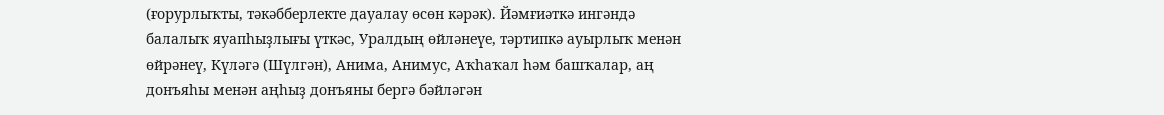(ғорурлыҡты, тәкәбберлекте дауалау өсөн кәрәк). Йәмғиәткә ингәндә балалыҡ яуапһыҙлығы үткәс, Уралдың өйләнеүе, тәртипкә ауырлыҡ менән өйрәнеү, Күләгә (Шүлгән), Анима, Анимус, Аҡһаҡал һәм башҡалар, аң донъяһы менән аңһыҙ донъяны бергә бәйләгән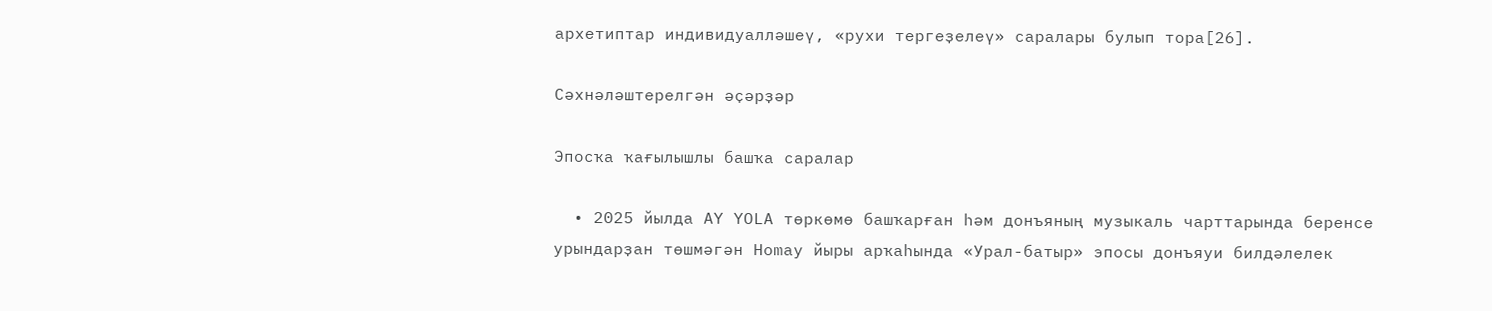архетиптар индивидуалләшеү, «рухи тергеҙелеү» саралары булып тора[26].

Сәхнәләштерелгән әҫәрҙәр

Эпосҡа ҡағылышлы башҡа саралар

  • 2025 йылда AY YOLA төркөмө башҡарған һәм донъяның музыкаль чарттарында беренсе урындарҙан төшмәгән Homay йыры арҡаһында «Урал-батыр» эпосы донъяуи билдәлелек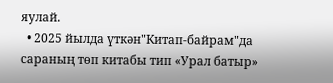яулай.
  • 2025 йылда үткән"Китап-байрам"да сараның төп китабы тип «Урал батыр»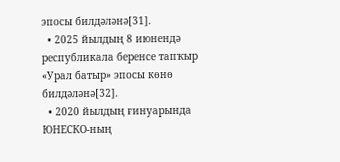эпосы билдәләнә[31].
  • 2025 йылдың 8 июнендә республикала беренсе тапҡыр «Урал батыр» эпосы көнө билдәләнә[32].
  • 2020 йылдың ғинуарында ЮНЕСКО-ның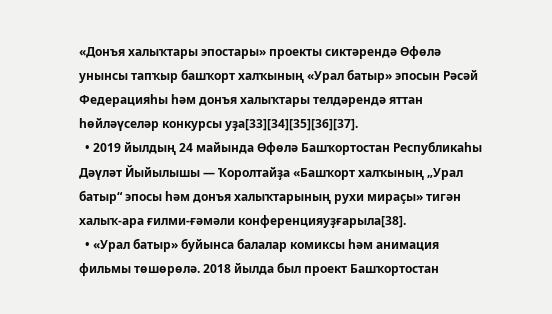«Донъя халыҡтары эпостары» проекты сиктәрендә Өфөлә унынсы тапҡыр башҡорт халҡының «Урал батыр» эпосын Рәсәй Федерацияһы һәм донъя халыҡтары телдәрендә яттан һөйләүселәр конкурсы уҙа[33][34][35][36][37].
  • 2019 йылдың 24 майында Өфөлә Башҡортостан Республикаһы Дәүләт Йыйылышы — Ҡоролтайҙа «Башҡорт халҡының „Урал батыр“ эпосы һәм донъя халыҡтарының рухи мираҫы» тигән халыҡ-ара ғилми-ғәмәли конференцияуҙғарыла[38].
  • «Урал батыр» буйынса балалар комиксы һәм анимация фильмы төшөрөлә. 2018 йылда был проект Башҡортостан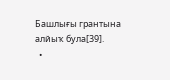Башлығы грантына алйыҡ була[39].
  •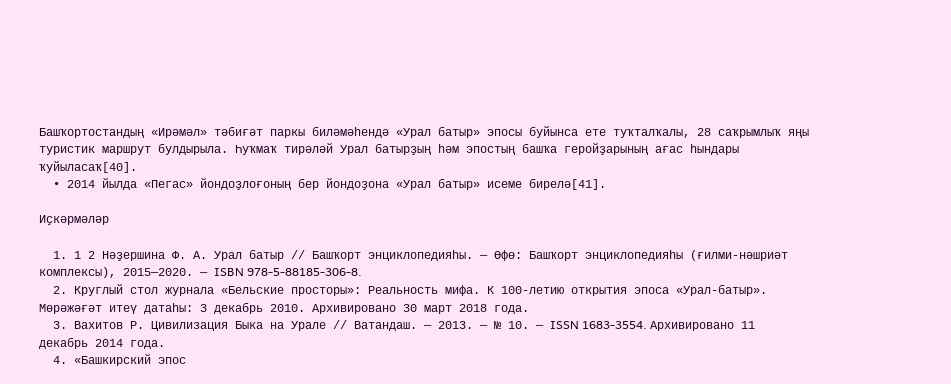Башҡортостандың «Ирәмәл» тәбиғәт паркы биләмәһендә «Урал батыр» эпосы буйынса ете туҡталҡалы, 28 саҡрымлыҡ яңы туристик маршрут булдырыла. Һуҡмаҡ тирәләй Урал батырҙың һәм эпостың башҡа геройҙарының ағас һындары ҡуйыласаҡ[40].
  • 2014 йылда «Пегас» йондоҙлоғоның бер йондоҙона «Урал батыр» исеме бирелә[41].

Иҫкәрмәләр

  1. 1 2 Нәҙершина Ф. А. Урал батыр // Башҡорт энциклопедияһы. — Өфө: Башҡорт энциклопедияһы (ғилми-нәшриәт комплексы), 2015—2020. — ISBN 978-5-88185-306-8.
  2. Круглый стол журнала «Бельские просторы»: Реальность мифа. К 100-летию открытия эпоса «Урал-батыр». Мөрәжәғәт итеү датаһы: 3 декабрь 2010. Архивировано 30 март 2018 года.
  3. Вахитов Р. Цивилизация Быка на Урале // Ватандаш. — 2013. — № 10. — ISSN 1683-3554. Архивировано 11 декабрь 2014 года.
  4. «Башкирский эпос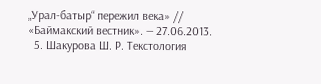„Урал-батыр“ пережил века» // «Баймакский вестник». — 27.06.2013.
  5. Шакурова Ш. Р. Текстология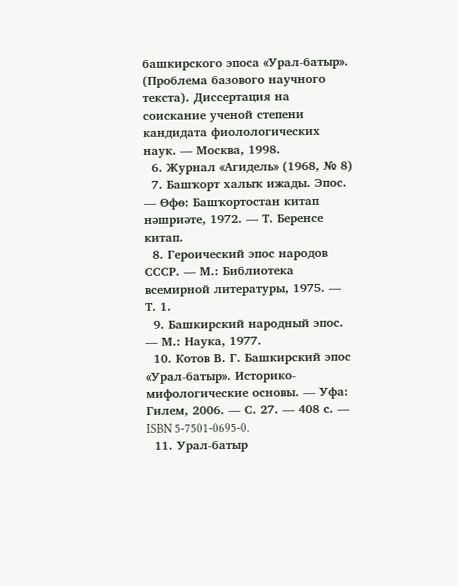башкирского эпоса «Урал-батыр». (Проблема базового научного текста). Диссертация на соискание ученой степени кандидата фиолологических наук. — Москва, 1998.
  6. Журнал «Агидель» (1968, № 8)
  7. Башҡорт халыҡ ижады. Эпос. — Өфө: Башҡортостан китап нәшриәте, 1972. — Т. Беренсе китап.
  8. Героический эпос народов СССР. — М.: Библиотека всемирной литературы, 1975. — Т. 1.
  9. Башкирский народный эпос. — М.: Наука, 1977.
  10. Котов В. Г. Башкирский эпос «Урал-батыр». Историко-мифологические основы. — Уфа: Гилем, 2006. — С. 27. — 408 с. — ISBN 5-7501-0695-0.
  11. Урал-батыр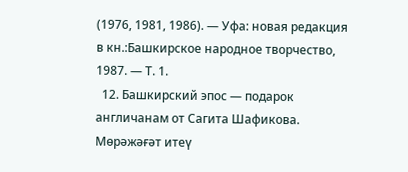(1976, 1981, 1986). — Уфа: новая редакция в кн.:Башкирское народное творчество, 1987. — Т. 1.
  12. Башкирский эпос — подарок англичанам от Сагита Шафикова. Мөрәжәғәт итеү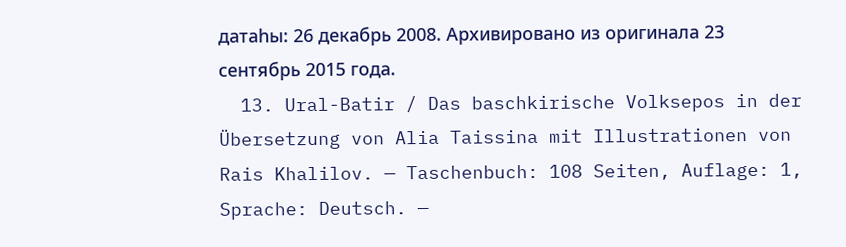датаһы: 26 декабрь 2008. Архивировано из оригинала 23 сентябрь 2015 года.
  13. Ural-Batir / Das baschkirische Volksepos in der Übersetzung von Alia Taissina mit Illustrationen von Rais Khalilov. — Taschenbuch: 108 Seiten, Auflage: 1, Sprache: Deutsch. —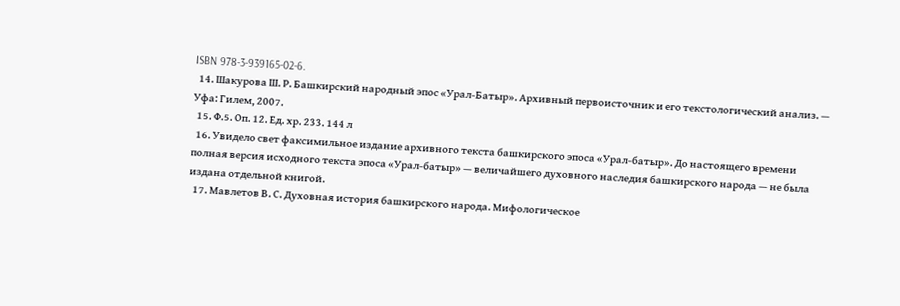ISBN 978-3-939165-02-6.
  14. Шакурова Ш. Р. Башкирский народный эпос «Урал-Батыр». Архивный первоисточник и его текстологический анализ. — Уфа: Гилем, 2007.
  15. Ф.5. Оп. 12. Ед. хр. 233. 144 л
  16. Увидело свет факсимильное издание архивного текста башкирского эпоса «Урал-батыр». До настоящего времени полная версия исходного текста эпоса «Урал-батыр» — величайшего духовного наследия башкирского народа — не была издана отдельной книгой.
  17. Мавлетов В. С. Духовная история башкирского народа. Мифологическое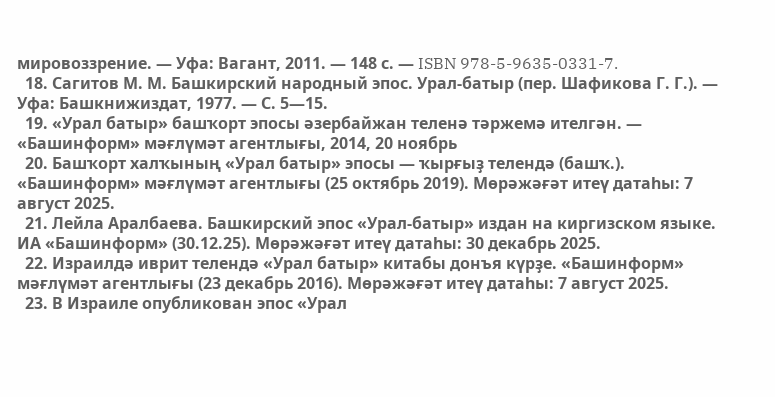мировоззрение. — Уфа: Вагант, 2011. — 148 с. — ISBN 978-5-9635-0331-7.
  18. Сагитов М. М. Башкирский народный эпос. Урал-батыр (пер. Шафикова Г. Г.). — Уфа: Башкнижиздат, 1977. — С. 5—15.
  19. «Урал батыр» башҡорт эпосы әзербайжан теленә тәржемә ителгән. — «Башинформ» мәғлүмәт агентлығы, 2014, 20 ноябрь
  20. Башҡорт халҡының «Урал батыр» эпосы — ҡырғыҙ телендә (башҡ.). «Башинформ» мәғлүмәт агентлығы (25 октябрь 2019). Мөрәжәғәт итеү датаһы: 7 август 2025.
  21. Лейла Аралбаева. Башкирский эпос «Урал-батыр» издан на киргизском языке. ИА «Башинформ» (30.12.25). Мөрәжәғәт итеү датаһы: 30 декабрь 2025.
  22. Израилдә иврит телендә «Урал батыр» китабы донъя күрҙе. «Башинформ» мәғлүмәт агентлығы (23 декабрь 2016). Мөрәжәғәт итеү датаһы: 7 август 2025.
  23. В Израиле опубликован эпос «Урал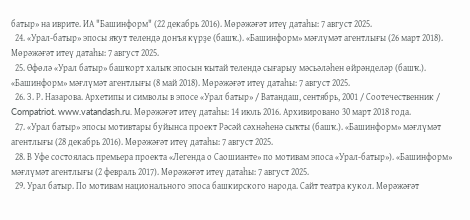батыр» на иврите. ИА "Башинформ" (22 декабрь 2016). Мөрәжәғәт итеү датаһы: 7 август 2025.
  24. «Урал-батыр» эпосы яҡут телендә донъя күрҙе (башҡ.). «Башинформ» мәғлүмәт агентлығы (26 март 2018). Мөрәжәғәт итеү датаһы: 7 август 2025.
  25. Өфөлә «Урал батыр» башҡорт халыҡ эпосын ҡытай телендә сығарыу мәсьәләһен өйрәнделәр (башҡ.). «Башинформ» мәғлүмәт агентлығы (8 май 2018). Мөрәжәғәт итеү датаһы: 7 август 2025.
  26. З. Р. Назарова. Архетипы и символы в эпосе «Урал батыр» / Ватандаш, сентябрь, 2001 / Соотечественник / Compatriot. www.vatandash.ru. Мөрәжәғәт итеү датаһы: 14 июль 2016. Архивировано 30 март 2018 года.
  27. «Урал батыр» эпосы мотивтары буйынса проект Рәсәй сәхнәһенә сыҡты (башҡ.). «Башинформ» мәғлүмәт агентлығы (28 декабрь 2016). Мөрәжәғәт итеү датаһы: 7 август 2025.
  28. В Уфе состоялась премьера проекта «Легенда о Саошианте» по мотивам эпоса «Урал-батыр»). «Башинформ» мәғлүмәт агентлығы (2 февраль 2017). Мөрәжәғәт итеү датаһы: 7 август 2025.
  29. Урал батыр. По мотивам национального эпоса башкирского народа. Сайт театра кукол. Мөрәжәғәт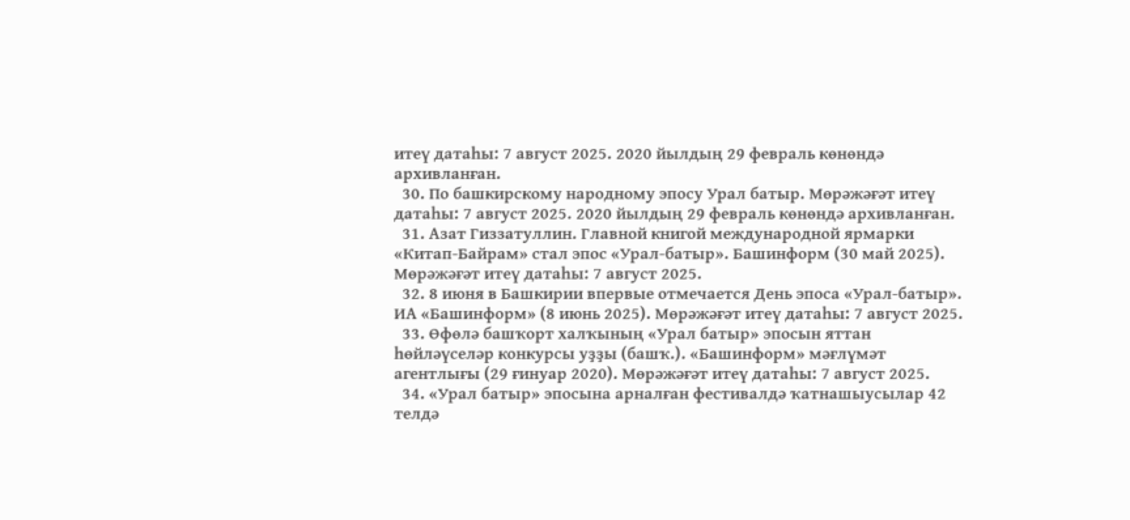итеү датаһы: 7 август 2025. 2020 йылдың 29 февраль көнөндә архивланған.
  30. По башкирскому народному эпосу Урал батыр. Мөрәжәғәт итеү датаһы: 7 август 2025. 2020 йылдың 29 февраль көнөндә архивланған.
  31. Азат Гиззатуллин. Главной книгой международной ярмарки «Китап-Байрам» стал эпос «Урал-батыр». Башинформ (30 май 2025). Мөрәжәғәт итеү датаһы: 7 август 2025.
  32. 8 июня в Башкирии впервые отмечается День эпоса «Урал-батыр». ИА «Башинформ» (8 июнь 2025). Мөрәжәғәт итеү датаһы: 7 август 2025.
  33. Өфөлә башҡорт халҡының «Урал батыр» эпосын яттан һөйләүселәр конкурсы уҙҙы (башҡ.). «Башинформ» мәғлүмәт агентлығы (29 ғинуар 2020). Мөрәжәғәт итеү датаһы: 7 август 2025.
  34. «Урал батыр» эпосына арналған фестивалдә ҡатнашыусылар 42 телдә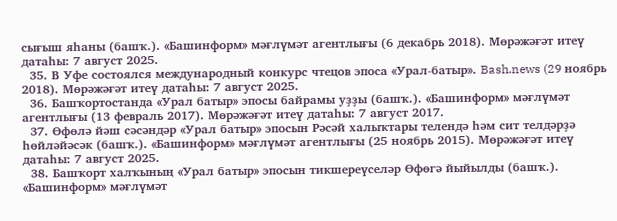сығыш яһаны (башҡ.). «Башинформ» мәғлүмәт агентлығы (6 декабрь 2018). Мөрәжәғәт итеү датаһы: 7 август 2025.
  35. В Уфе состоялся международный конкурс чтецов эпоса «Урал-батыр». Bash.news (29 ноябрь 2018). Мөрәжәғәт итеү датаһы: 7 август 2025.
  36. Башҡортостанда «Урал батыр» эпосы байрамы уҙҙы (башҡ.). «Башинформ» мәғлүмәт агентлығы (13 февраль 2017). Мөрәжәғәт итеү датаһы: 7 август 2017.
  37. Өфөлә йәш сәсәндәр «Урал батыр» эпосын Рәсәй халыҡтары телендә һәм сит телдәрҙә һөйләйәсәк (башҡ.). «Башинформ» мәғлүмәт агентлығы (25 ноябрь 2015). Мөрәжәғәт итеү датаһы: 7 август 2025.
  38. Башҡорт халҡының «Урал батыр» эпосын тикшереүселәр Өфөгә йыйылды (башҡ.). «Башинформ» мәғлүмәт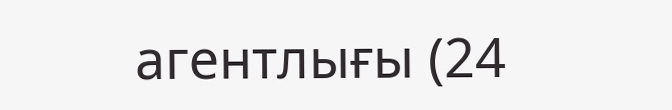агентлығы (24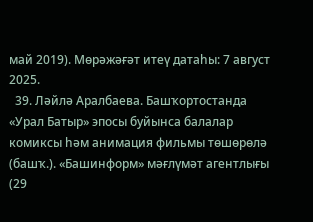май 2019). Мөрәжәғәт итеү датаһы: 7 август 2025.
  39. Ләйлә Аралбаева. Башҡортостанда «Урал Батыр» эпосы буйынса балалар комиксы һәм анимация фильмы төшөрөлә (башҡ.). «Башинформ» мәғлүмәт агентлығы (29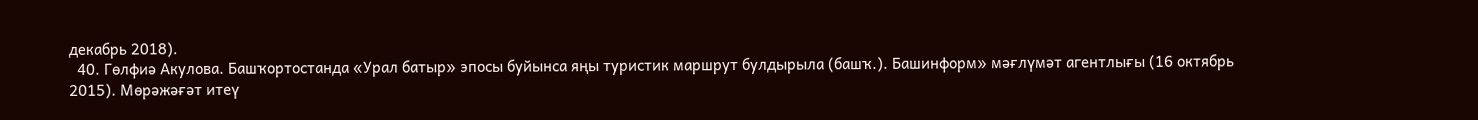декабрь 2018).
  40. Гөлфиә Акулова. Башҡортостанда «Урал батыр» эпосы буйынса яңы туристик маршрут булдырыла (башҡ.). Башинформ» мәғлүмәт агентлығы (16 октябрь 2015). Мөрәжәғәт итеү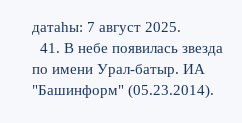датаһы: 7 август 2025.
  41. В небе появилась звезда по имени Урал-батыр. ИА "Башинформ" (05.23.2014).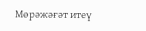Мөрәжәғәт итеү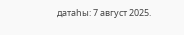датаһы: 7 август 2025.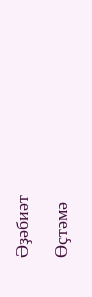Әҙәбиәт

Өҫтәмә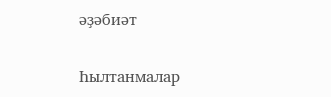әҙәбиәт

Һылтанмалар